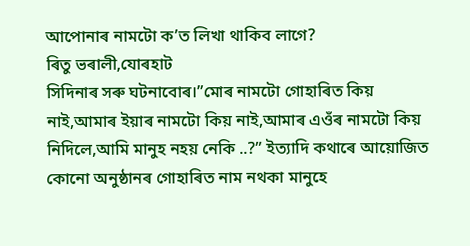আপোনাৰ নামটো ক’ত লিখা থাকিব লাগে?
ৰিতু ভৰালী,যোৰহাট
সিদিনাৰ সৰু ঘটনাবোৰ।”মোৰ নামটো গোহাৰিত কিয় নাই,আমাৰ ইয়াৰ নামটো কিয় নাই,আমাৰ এওঁৰ নামটো কিয় নিদিলে,আমি মানুহ নহয় নেকি ..?” ইত্যাদি কথাৰে আয়োজিত কোনো অনুষ্ঠানৰ গোহাৰিত নাম নথকা মানুহে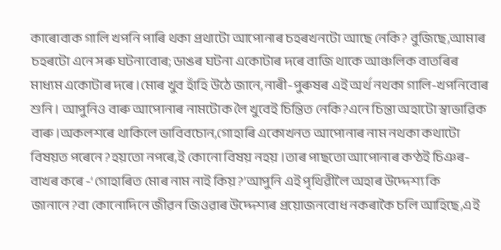কাৰোবাক গালি খপনি পাৰি থকা প্ৰথাটো আপোনাৰ চহৰখনটো আছে নেকি? বুজিছে,আমাৰ চহৰটো এনে সৰু ঘটনাবোৰ; ডাঙৰ ঘটনা একোটাৰ দৰে বাজি থাকে আঞ্চলিক বাতৰিৰ মাধ্যম একোটাৰ দৰে।মোৰ খুব হাঁহি উঠে জানে,নাৰী-পুৰুষৰ এই অৰ্থ নথকা গালি-খপনিবোৰ শুনি। আপুনিও বাৰু আপোনাৰ নামটোক লৈ খুবেই চিন্তিত নেকি?এনে চিন্তা অহাটো স্বাভাৱিক বাৰু।অকলশৰে থাকিলে ভাবিবচোন,গোহাৰি একোখনত আপোনাৰ নাম নথকা কথাটো বিষয়ত পৰেনে?হয়তো নপৰে,ই কোনো বিষয় নহয়।তাৰ পাছতো আপোনাৰ কণ্ঠই চিঞৰ-বাখৰ কৰে -‘গোহাৰিত মোৰ নাম নাই কিয়?’আপুনি এই পৃথিৱীলৈ অহাৰ উদ্দেশ্য কি জানানে?বা কোনোদিনে জীৱন জিওৱাৰ উদ্দেশ্যৰ প্ৰয়োজনবোধ নকৰাকৈ চলি আহিছে,এই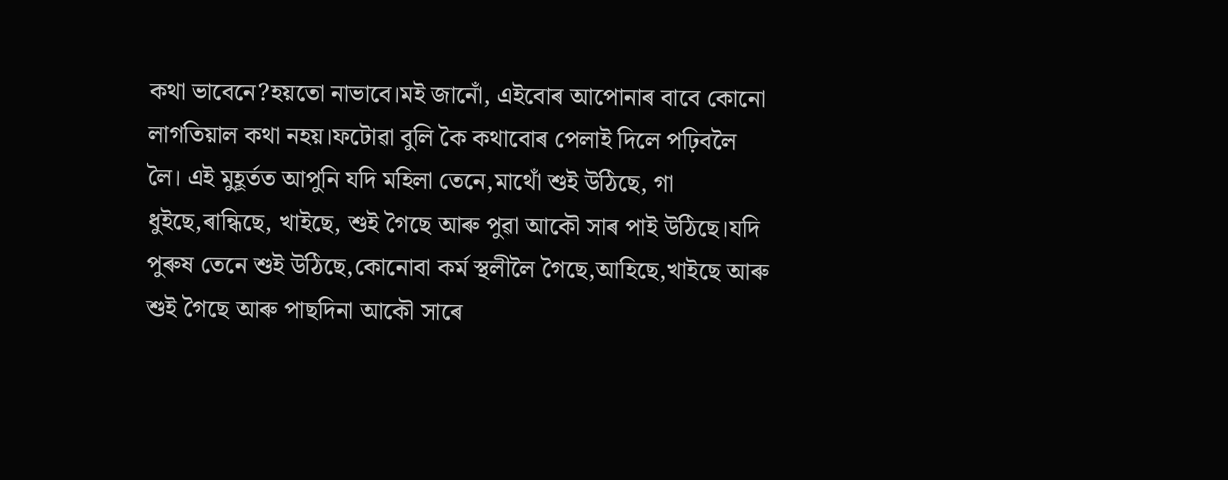কথা ভাবেনে?হয়তো নাভাবে।মই জানোঁ, এইবোৰ আপোনাৰ বাবে কোনো লাগতিয়াল কথা নহয়।ফটোৱা বুলি কৈ কথাবোৰ পেলাই দিলে পঢ়িবলৈ লৈ। এই মুহূৰ্তত আপুনি যদি মহিলা তেনে,মাথোঁ শুই উঠিছে, গা ধুইছে,ৰান্ধিছে, খাইছে, শুই গৈছে আৰু পুৱা আকৌ সাৰ পাই উঠিছে।যদি পুৰুষ তেনে শুই উঠিছে,কোনোবা কৰ্ম স্থলীলৈ গৈছে,আহিছে,খাইছে আৰু শুই গৈছে আৰু পাছদিনা আকৌ সাৰে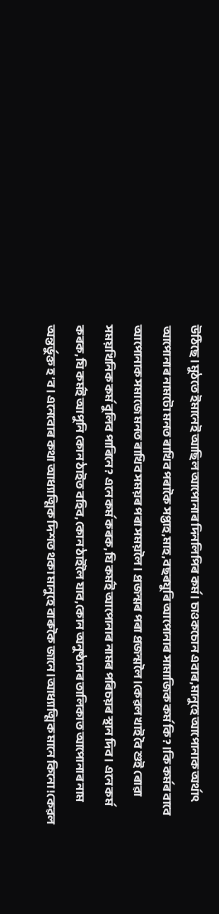উঠিছে।মুঠতে ইমানেই আছিল আপোনাৰ দিনলিপিৰ কৰ্ম। চাওকচোন এবাৰ,মানুহে আপোনাক অৰ্থাৎ আপোনাৰ নামটো মনত ৰাখিব পৰাকৈ সপ্তাহ,মাহ,বছৰযুৰি আপোনাৰ সামাজিক কৰ্ম কি?।কি কৰ্মৰ বাবে আপোনাক সমাজে মনত ৰাখিব সময়ৰ পৰা সময়লৈ। প্ৰজন্মৰ পৰা প্ৰজন্মলৈ।কেৱল খাই বৈ শুই ৰোৱা সময়খিনিক কৰ্ম বুলিব পাৰিনে? এনে কৰ্ম কৰক,যি কৰ্মই আপোনাৰ নামৰ পৰিচয়ৰ স্থান দিব। এনে কৰ্ম কৰক,যি কৰ্মই আপুনি কোন ঠাইত বহিব,কোন ঠাইলৈ যাব,কোন অনুষ্ঠানৰ তালিকাত আপোনাৰ নাম অন্তৰ্ভুক্ত হ’ব।এনেবোৰ কথা আধ্যাত্মিক দিশত থকা মানুহে বাৰুকৈ জানে।আধ্যাত্মিক মানে কিনো!কেৱল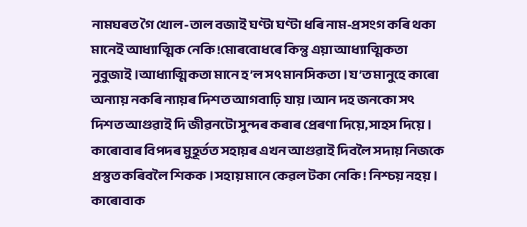নামঘৰত গৈ খোল-তাল বজাই ঘণ্টা ঘণ্টা ধৰি নাম-প্ৰসংগ কৰি থকা মানেই আধ্যাত্মিক নেকি!মোৰবোধৰে কিন্তু এয়া আধ্যাত্মিকতা নুবুজাই।আধ্যাত্মিকতা মানে হ’ল সৎ মানসিকতা।য’ত মানুহে কাৰো অন্যায় নকৰি ন্যায়ৰ দিশত আগবাঢ়ি যায়।আন দহ জনকো সৎ দিশত আগুৱাই দি জীৱনটো সুন্দৰ কৰাৰ প্ৰেৰণা দিয়ে,সাহস দিয়ে। কাৰোবাৰ বিপদৰ মুহূৰ্তত সহায়ৰ এখন আগুৱাই দিবলৈ সদায় নিজকে প্ৰস্তুত কৰিবলৈ শিকক।সহায় মানে কেৱল টকা নেকি! নিশ্চয় নহয়। কাৰোবাক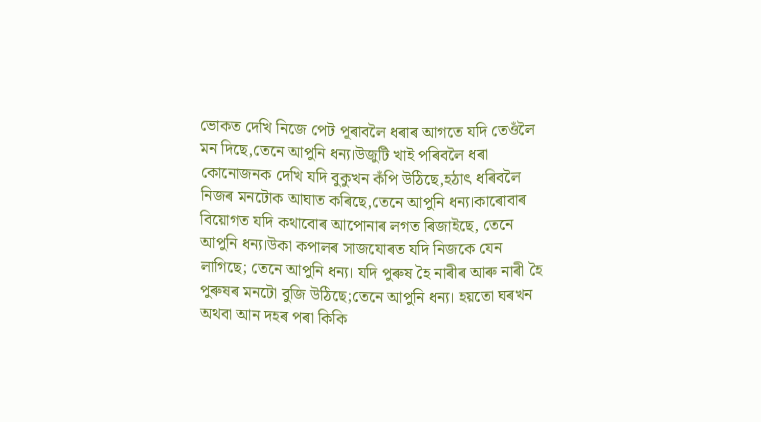ভোকত দেখি নিজে পেট পূৰাবলৈ ধৰাৰ আগতে যদি তেওঁলৈ মন দিছে,তেনে আপুনি ধন্য।উজুটি খাই পৰিবলৈ ধৰা কোনোজনক দেখি যদি বুকুখন কঁপি উঠিছে,হঠাৎ ধৰিবলৈ নিজৰ মনটোক আঘাত কৰিছে,তেনে আপুনি ধন্য।কাৰোবাৰ বিয়োগত যদি কথাবোৰ আপোনাৰ লগত ৰিজাইছে, তেনে আপুনি ধন্য।উকা কপালৰ সাজযোৰত যদি নিজকে যেন লাগিছে; তেনে আপুনি ধন্য। যদি পুৰুষ হৈ নাৰীৰ আৰু নাৰী হৈ পুৰুষৰ মনটো বুজি উঠিছে;তেনে আপুনি ধন্য। হয়তো ঘৰখন অথবা আন দহৰ পৰা কিকি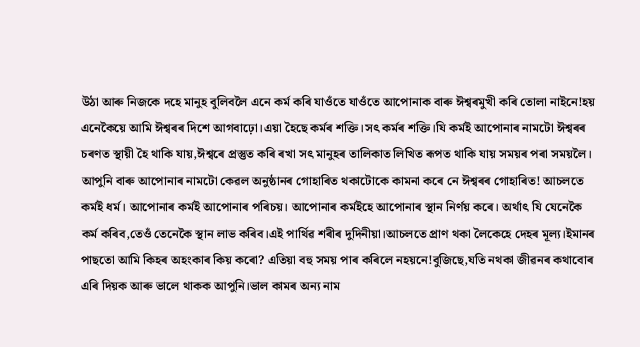উঠা আৰু নিজকে দহে মানুহ বুলিবলৈ এনে কৰ্ম কৰি যাওঁতে যাওঁতে আপোনাক বাৰু ঈশ্বৰমুখী কৰি তোলা নাইনে!হয় এনেকৈয়ে আমি ঈশ্বৰৰ দিশে আগবাঢ়ো।এয়া হৈছে কৰ্মৰ শক্তি।সৎ কৰ্মৰ শক্তি।যি কৰ্মই আপোনাৰ নামটো ঈশ্বৰৰ চৰণত স্থায়ী হৈ থাকি যায়,ঈশ্বৰে প্ৰস্তুত কৰি ৰখা সৎ মানুহৰ তালিকাত লিখিত ৰূপত থাকি যায় সময়ৰ পৰা সময়লৈ। আপুনি বাৰু আপোনাৰ নামটো কেৱল অনুষ্ঠানৰ গোহাৰিত থকাটোকে কামনা কৰে নে ঈশ্বৰৰ গোহাৰিত! আচলতে কৰ্মই ধর্ম। আপোনাৰ কৰ্মই আপোনাৰ পৰিচয়। আপোনাৰ কৰ্মইহে আপোনাৰ স্থান নিৰ্ণয় কৰে। অৰ্থাৎ যি যেনেকৈ কৰ্ম কৰিব,তেওঁ তেনেকৈ স্থান লাভ কৰিব।এই পাৰ্থিৱ শৰীৰ দুদিনীয়া।আচলতে প্ৰাণ থকা লৈকেহে দেহৰ মূল্য।ইমানৰ পাছতো আমি কিহৰ অহংকাৰ কিয় কৰো? এতিয়া বহু সময় পাৰ কৰিলে নহয়নে!বুজিছে,যতি নথকা জীৱনৰ কথাবোৰ এৰি দিয়ক আৰু ভালে থাকক আপুনি।ভাল কামৰ অন্য নাম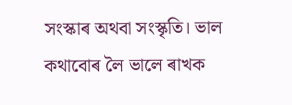সংস্কাৰ অথবা সংস্কৃতি। ভাল কথাবোৰ লৈ ভালে ৰাখক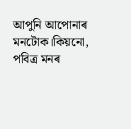আপুনি আপোনাৰ মনটোক।কিয়নো, পবিত্ৰ মনৰ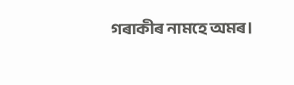গৰাকীৰ নামহে অমৰ।